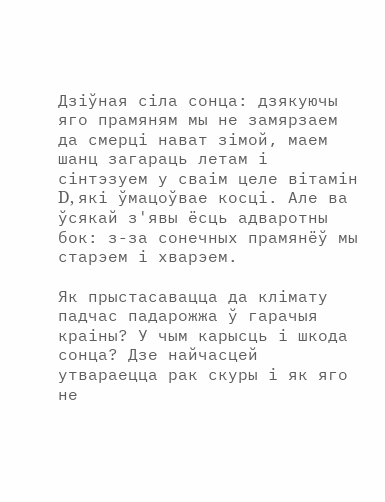Дзіўная сіла сонца: дзякуючы яго прамяням мы не замярзаем да смерці нават зімой, маем шанц загараць летам і сінтэзуем у сваім целе вітамін D, які ўмацоўвае косці. Але ва ўсякай з'явы ёсць адваротны бок: з-за сонечных прамянёў мы старэем і хварэем.

Як прыстасавацца да клімату падчас падарожжа ў гарачыя краіны? У чым карысць і шкода сонца? Дзе найчасцей утвараецца рак скуры і як яго не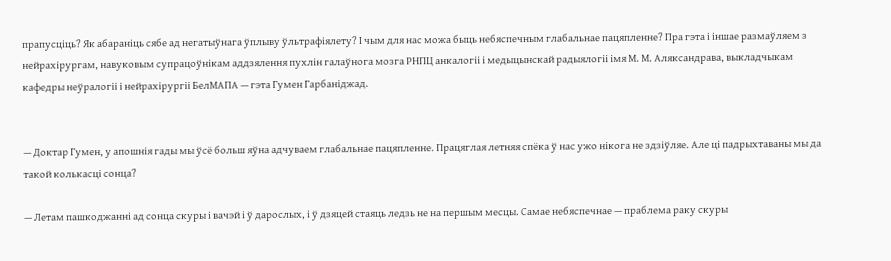прапусціць? Як абараніць сябе ад негатыўнага ўплыву ўльтрафіялету? І чым для нас можа быць небяспечным глабальнае пацяпленне? Пра гэта і іншае размаўляем з нейрахірургам, навуковым супрацоўнікам аддзялення пухлін галаўнога мозга РНПЦ анкалогіі і медыцынскай радыялогіі імя М. М. Аляксандрава, выкладчыкам кафедры неўралогіі і нейрахірургіі БелМАПА — гэта Гумен Гарбаніджад.


— Доктар Гумен, у апошнія гады мы ўсё больш яўна адчуваем глабальнае пацяпленне. Працяглая летняя спёка ў нас ужо нікога не здзіўляе. Але ці падрыхтаваны мы да такой колькасці сонца?

— Летам пашкоджанні ад сонца скуры і вачэй і ў дарослых, і ў дзяцей стаяць ледзь не на першым месцы. Самае небяспечнае — праблема раку скуры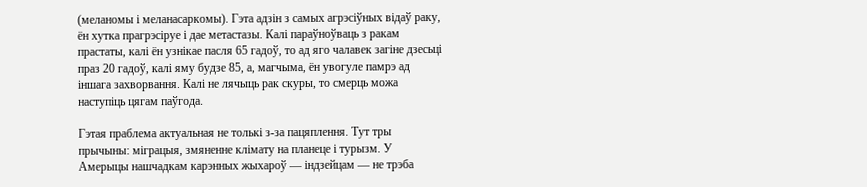(меланомы і меланасаркомы). Гэта адзін з самых агрэсіўных відаў раку, ён хутка прагрэсіруе і дае метастазы. Калі параўноўваць з ракам прастаты, калі ён узнікае пасля 65 гадоў, то ад яго чалавек загіне дзесьці праз 20 гадоў, калі яму будзе 85, а, магчыма, ён увогуле памрэ ад іншага захворвання. Калі не лячыць рак скуры, то смерць можа наступіць цягам паўгода.

Гэтая праблема актуальная не толькі з-за пацяплення. Тут тры прычыны: міграцыя, змяненне клімату на планеце і турызм. У Амерыцы нашчадкам карэнных жыхароў — індзейцам — не трэба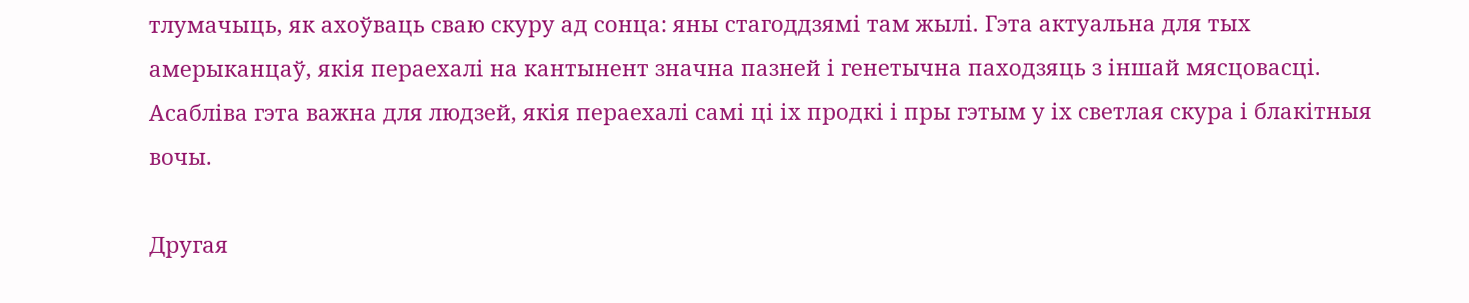тлумачыць, як ахоўваць сваю скуру ад сонца: яны стагоддзямі там жылі. Гэта актуальна для тых амерыканцаў, якія пераехалі на кантынент значна пазней і генетычна паходзяць з іншай мясцовасці. Асабліва гэта важна для людзей, якія пераехалі самі ці іх продкі і пры гэтым у іх светлая скура і блакітныя вочы.

Другая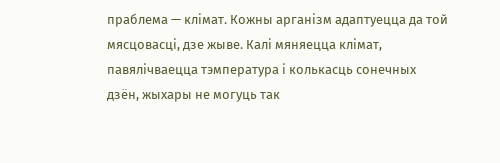праблема — клімат. Кожны арганізм адаптуецца да той мясцовасці, дзе жыве. Калі мяняецца клімат, павялічваецца тэмпература і колькасць сонечных дзён, жыхары не могуць так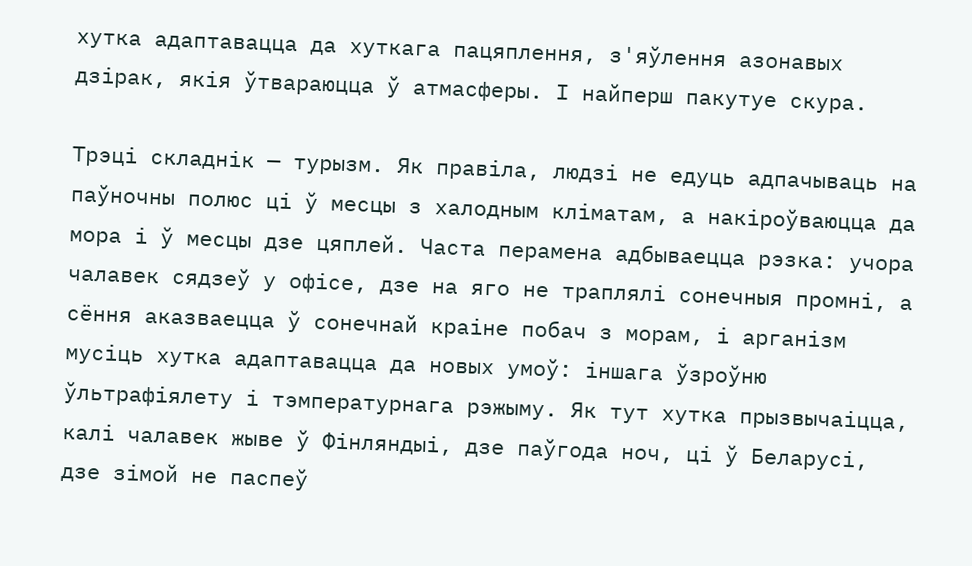хутка адаптавацца да хуткага пацяплення, з'яўлення азонавых дзірак, якія ўтвараюцца ў атмасферы. І найперш пакутуе скура.

Трэці складнік — турызм. Як правіла, людзі не едуць адпачываць на паўночны полюс ці ў месцы з халодным кліматам, а накіроўваюцца да мора і ў месцы дзе цяплей. Часта перамена адбываецца рэзка: учора чалавек сядзеў у офісе, дзе на яго не траплялі сонечныя промні, а сёння аказваецца ў сонечнай краіне побач з морам, і арганізм мусіць хутка адаптавацца да новых умоў: іншага ўзроўню ўльтрафіялету і тэмпературнага рэжыму. Як тут хутка прызвычаіцца, калі чалавек жыве ў Фінляндыі, дзе паўгода ноч, ці ў Беларусі, дзе зімой не паспеў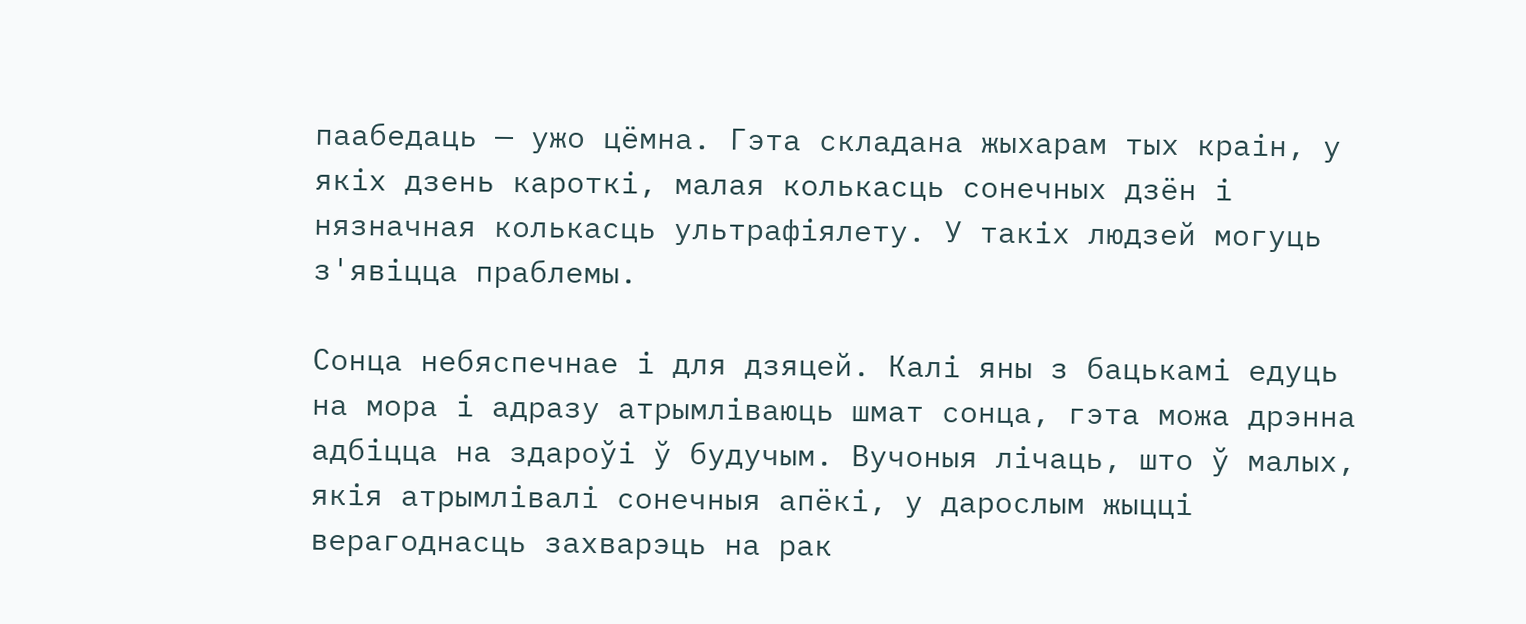паабедаць — ужо цёмна. Гэта складана жыхарам тых краін, у якіх дзень кароткі, малая колькасць сонечных дзён і нязначная колькасць ультрафіялету. У такіх людзей могуць з'явіцца праблемы.

Сонца небяспечнае і для дзяцей. Калі яны з бацькамі едуць на мора і адразу атрымліваюць шмат сонца, гэта можа дрэнна адбіцца на здароўі ў будучым. Вучоныя лічаць, што ў малых, якія атрымлівалі сонечныя апёкі, у дарослым жыцці верагоднасць захварэць на рак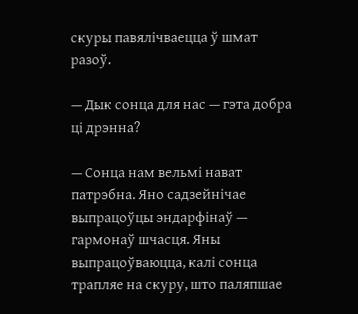скуры павялічваецца ў шмат разоў.

— Дык сонца для нас — гэта добра ці дрэнна?

— Сонца нам вельмі нават патрэбна. Яно садзейнічае выпрацоўцы эндарфінаў — гармонаў шчасця. Яны выпрацоўваюцца, калі сонца трапляе на скуру, што паляпшае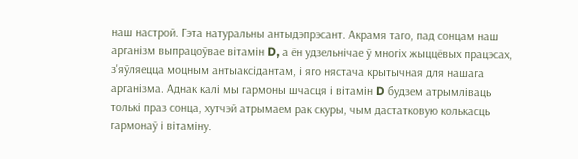наш настрой. Гэта натуральны антыдэпрэсант. Акрамя таго, пад сонцам наш арганізм выпрацоўвае вітамін D, а ён удзельнічае ў многіх жыццёвых працэсах, з'яўляецца моцным антыаксідантам, і яго нястача крытычная для нашага арганізма. Аднак калі мы гармоны шчасця і вітамін D будзем атрымліваць толькі праз сонца, хутчэй атрымаем рак скуры, чым дастатковую колькасць гармонаў і вітаміну.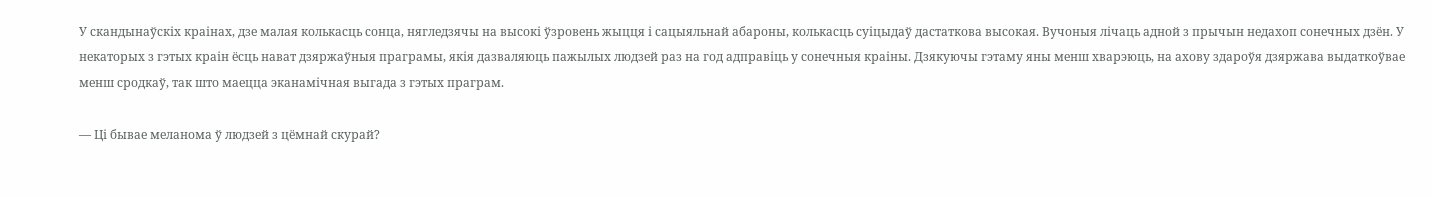У скандынаўскіх краінах, дзе малая колькасць сонца, нягледзячы на высокі ўзровень жыцця і сацыяльнай абароны, колькасць суіцыдаў дастаткова высокая. Вучоныя лічаць адной з прычын недахоп сонечных дзён. У некаторых з гэтых краін ёсць нават дзяржаўныя праграмы, якія дазваляюць пажылых людзей раз на год адправіць у сонечныя краіны. Дзякуючы гэтаму яны менш хварэюць, на ахову здароўя дзяржава выдаткоўвае менш сродкаў, так што маецца эканамічная выгада з гэтых праграм.

— Ці бывае меланома ў людзей з цёмнай скурай?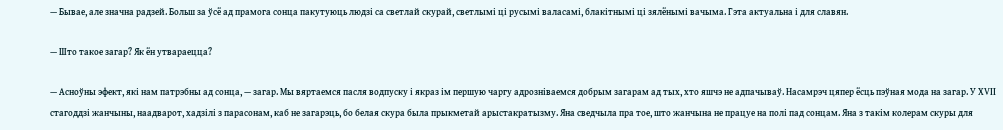— Бывае, але значна радзей. Больш за ўсё ад прамога сонца пакутуюць людзі са светлай скурай, светлымі ці русымі валасамі, блакітнымі ці зялёнымі вачыма. Гэта актуальна і для славян.

— Што такое загар? Як ён утвараецца?

— Асноўны эфект, які нам патрэбны ад сонца, — загар. Мы вяртаемся пасля водпуску і якраз ім першую чаргу адрозніваемся добрым загарам ад тых, хто яшчэ не адпачываў. Насамрэч цяпер ёсць пэўная мода на загар. У XVІІ стагоддзі жанчыны, наадварот, хадзілі з парасонам, каб не загарэць, бо белая скура была прыкметай арыстакратызму. Яна сведчыла пра тое, што жанчына не працуе на полі пад сонцам. Яна з такім колерам скуры для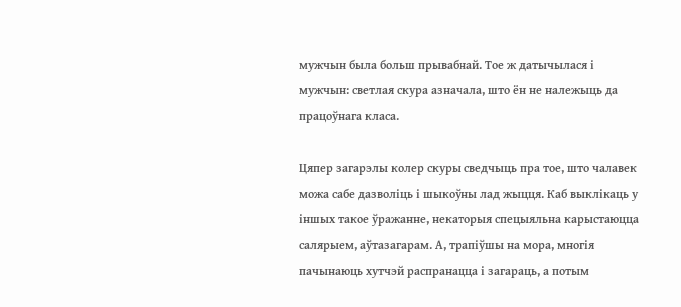мужчын была больш прывабнай. Тое ж датычылася і мужчын: светлая скура азначала, што ён не належыць да працоўнага класа.

Цяпер загарэлы колер скуры сведчыць пра тое, што чалавек можа сабе дазволіць і шыкоўны лад жыцця. Каб выклікаць у іншых такое ўражанне, некаторыя спецыяльна карыстаюцца салярыем, аўтазагарам. А, трапіўшы на мора, многія пачынаюць хутчэй распранацца і загараць, а потым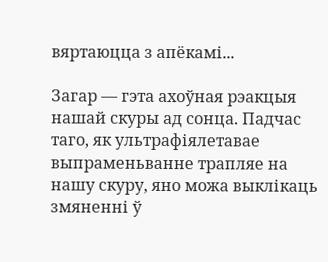вяртаюцца з апёкамі...

Загар — гэта ахоўная рэакцыя нашай скуры ад сонца. Падчас таго, як ультрафіялетавае выпраменьванне трапляе на нашу скуру, яно можа выклікаць змяненні ў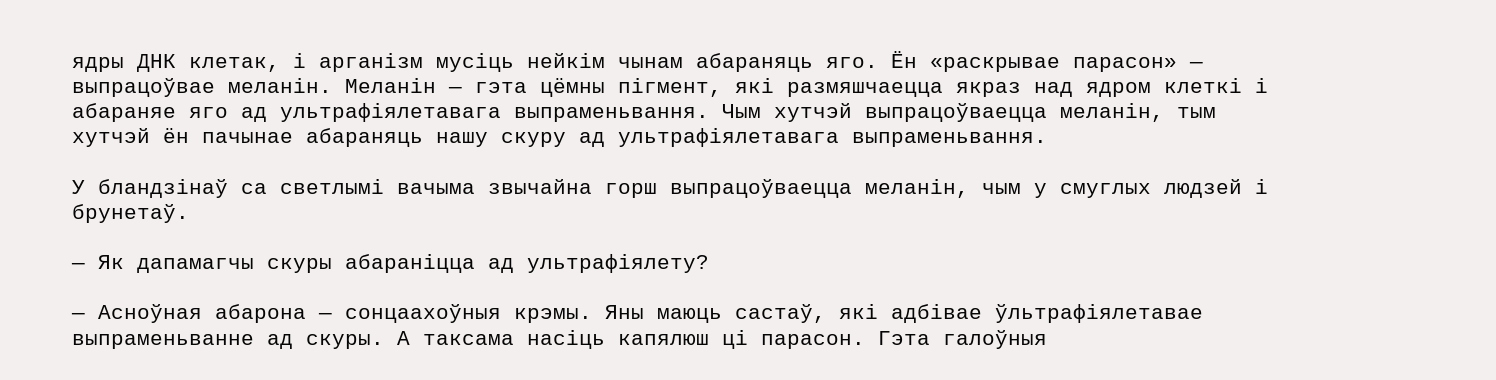ядры ДНК клетак, і арганізм мусіць нейкім чынам абараняць яго. Ён «раскрывае парасон» — выпрацоўвае меланін. Меланін — гэта цёмны пігмент, які размяшчаецца якраз над ядром клеткі і абараняе яго ад ультрафіялетавага выпраменьвання. Чым хутчэй выпрацоўваецца меланін, тым хутчэй ён пачынае абараняць нашу скуру ад ультрафіялетавага выпраменьвання.

У бландзінаў са светлымі вачыма звычайна горш выпрацоўваецца меланін, чым у смуглых людзей і брунетаў.

— Як дапамагчы скуры абараніцца ад ультрафіялету?

— Асноўная абарона — сонцаахоўныя крэмы. Яны маюць састаў, які адбівае ўльтрафіялетавае выпраменьванне ад скуры. А таксама насіць капялюш ці парасон. Гэта галоўныя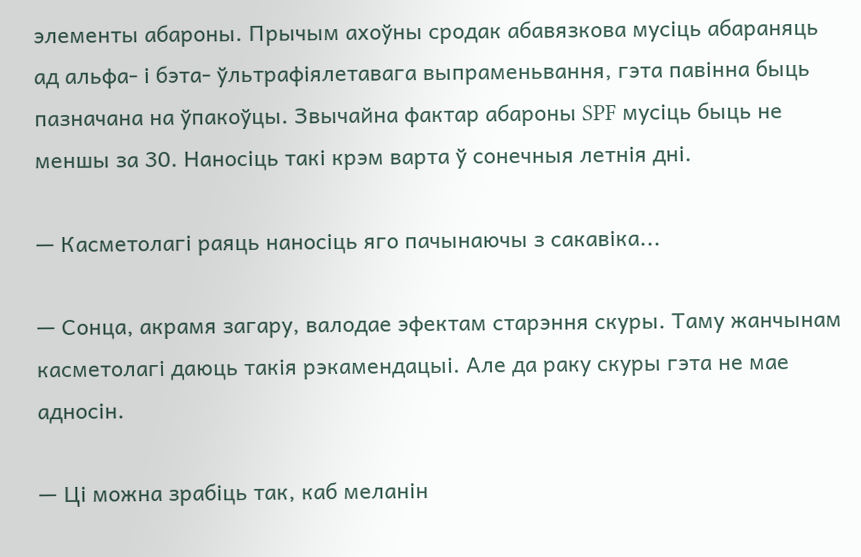элементы абароны. Прычым ахоўны сродак абавязкова мусіць абараняць ад альфа- і бэта- ўльтрафіялетавага выпраменьвання, гэта павінна быць пазначана на ўпакоўцы. Звычайна фактар абароны SPF мусіць быць не меншы за 30. Наносіць такі крэм варта ў сонечныя летнія дні.

— Касметолагі раяць наносіць яго пачынаючы з сакавіка...

— Сонца, акрамя загару, валодае эфектам старэння скуры. Таму жанчынам касметолагі даюць такія рэкамендацыі. Але да раку скуры гэта не мае адносін.

— Ці можна зрабіць так, каб меланін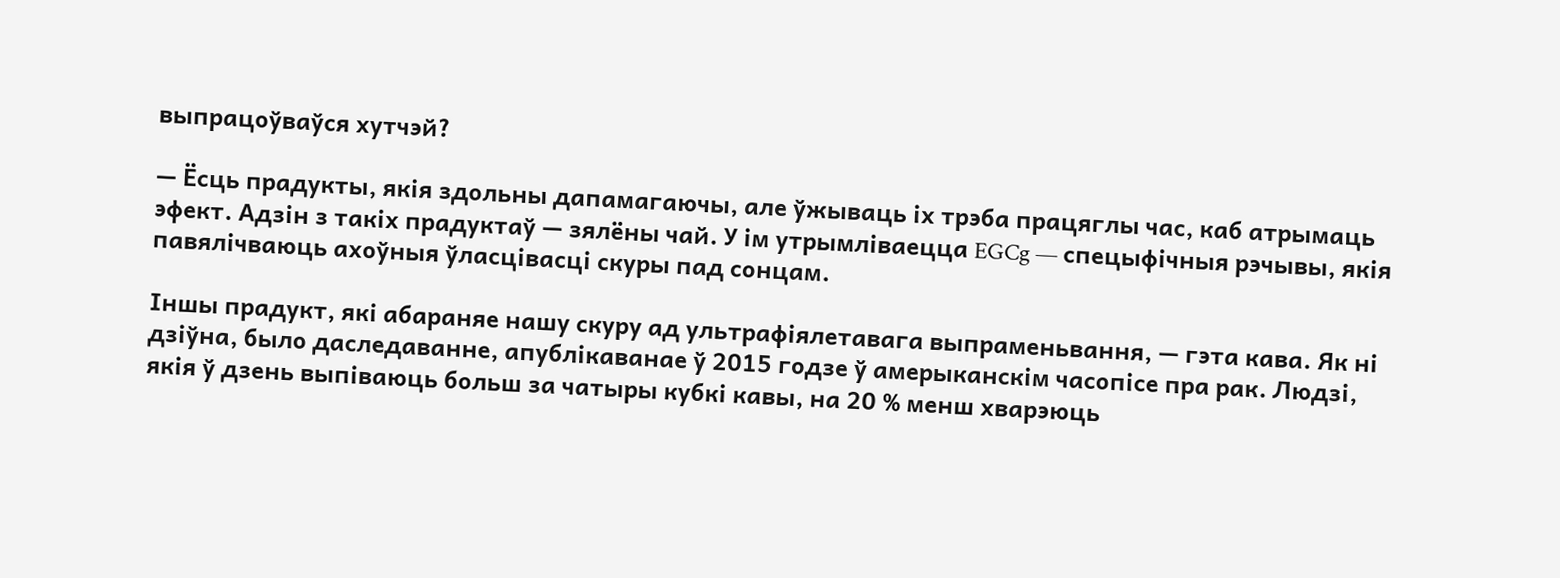выпрацоўваўся хутчэй?

— Ёсць прадукты, якія здольны дапамагаючы, але ўжываць іх трэба працяглы час, каб атрымаць эфект. Адзін з такіх прадуктаў — зялёны чай. У ім утрымліваецца EGCg — спецыфічныя рэчывы, якія павялічваюць ахоўныя ўласцівасці скуры пад сонцам.

Іншы прадукт, які абараняе нашу скуру ад ультрафіялетавага выпраменьвання, — гэта кава. Як ні дзіўна, было даследаванне, апублікаванае ў 2015 годзе ў амерыканскім часопісе пра рак. Людзі, якія ў дзень выпіваюць больш за чатыры кубкі кавы, на 20 % менш хварэюць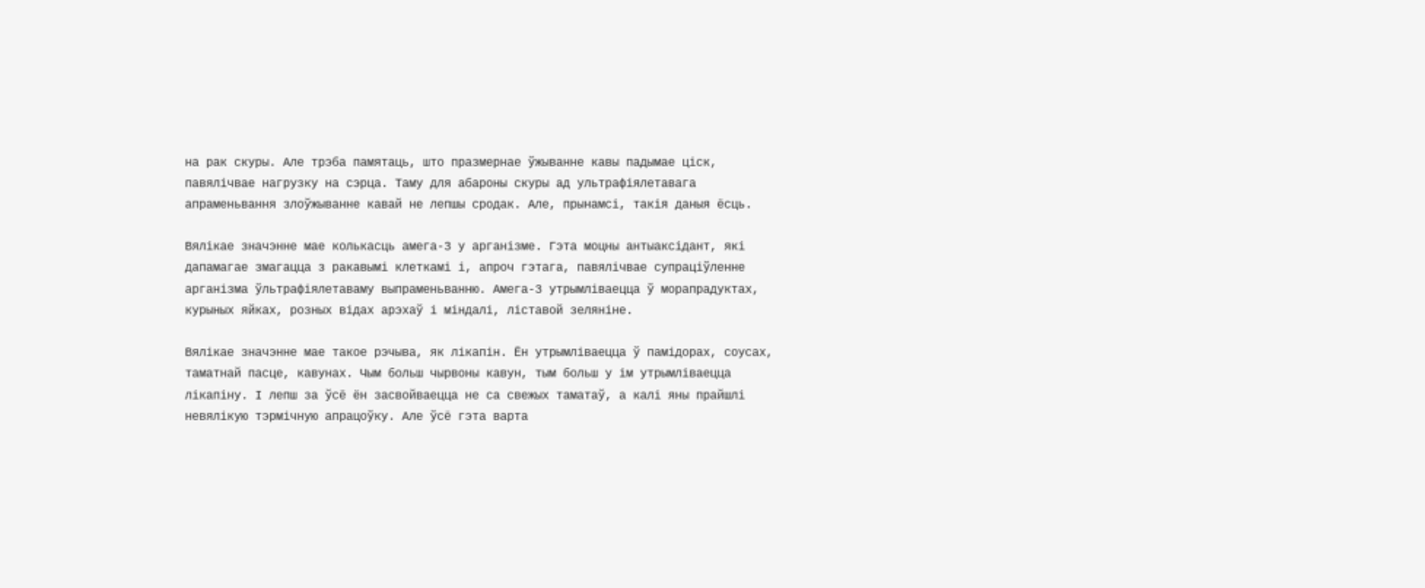на рак скуры. Але трэба памятаць, што празмернае ўжыванне кавы падымае ціск, павялічвае нагрузку на сэрца. Таму для абароны скуры ад ультрафіялетавага апраменьвання злоўжыванне кавай не лепшы сродак. Але, прынамсі, такія даныя ёсць.

Вялікае значэнне мае колькасць амега-3 у арганізме. Гэта моцны антыаксідант, які дапамагае змагацца з ракавымі клеткамі і, апроч гэтага, павялічвае супраціўленне арганізма ўльтрафіялетаваму выпраменьванню. Амега-3 утрымліваецца ў морапрадуктах, курыных яйках, розных відах арэхаў і міндалі, ліставой зеляніне.

Вялікае значэнне мае такое рэчыва, як лікапін. Ён утрымліваецца ў памідорах, соусах, таматнай пасце, кавунах. Чым больш чырвоны кавун, тым больш у ім утрымліваецца лікапіну. І лепш за ўсё ён засвойваецца не са свежых таматаў, а калі яны прайшлі невялікую тэрмічную апрацоўку. Але ўсё гэта варта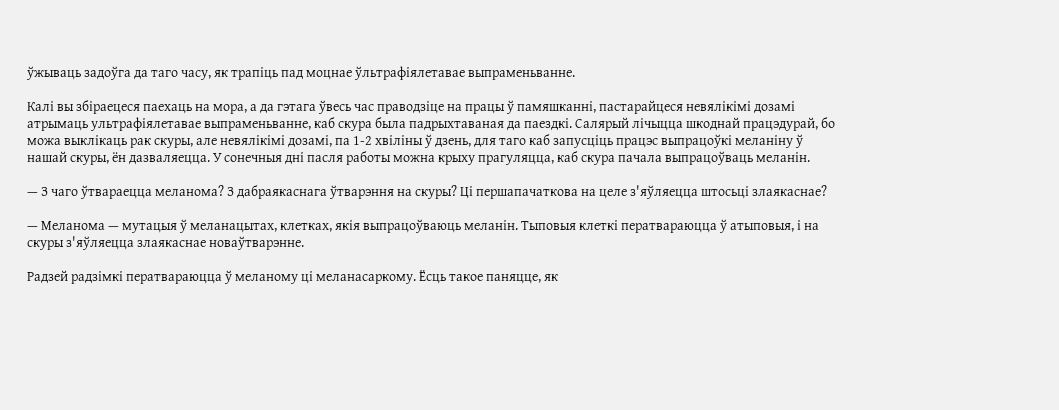ўжываць задоўга да таго часу, як трапіць пад моцнае ўльтрафіялетавае выпраменьванне.

Калі вы збіраецеся паехаць на мора, а да гэтага ўвесь час праводзіце на працы ў памяшканні, пастарайцеся невялікімі дозамі атрымаць ультрафіялетавае выпраменьванне, каб скура была падрыхтаваная да паездкі. Салярый лічыцца шкоднай працэдурай, бо можа выклікаць рак скуры, але невялікімі дозамі, па 1-2 хвіліны ў дзень, для таго каб запусціць працэс выпрацоўкі меланіну ў нашай скуры, ён дазваляецца. У сонечныя дні пасля работы можна крыху прагуляцца, каб скура пачала выпрацоўваць меланін.

— З чаго ўтвараецца меланома? З дабраякаснага ўтварэння на скуры? Ці першапачаткова на целе з'яўляецца штосьці злаякаснае?

— Меланома — мутацыя ў меланацытах, клетках, якія выпрацоўваюць меланін. Тыповыя клеткі ператвараюцца ў атыповыя, і на скуры з'яўляецца злаякаснае новаўтварэнне.

Радзей радзімкі ператвараюцца ў меланому ці меланасаркому. Ёсць такое паняцце, як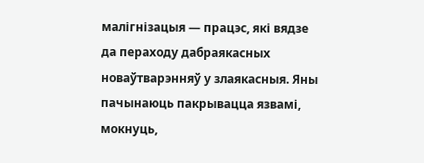малігнізацыя — працэс, які вядзе да пераходу дабраякасных новаўтварэнняў у злаякасныя. Яны пачынаюць пакрывацца язвамі, мокнуць,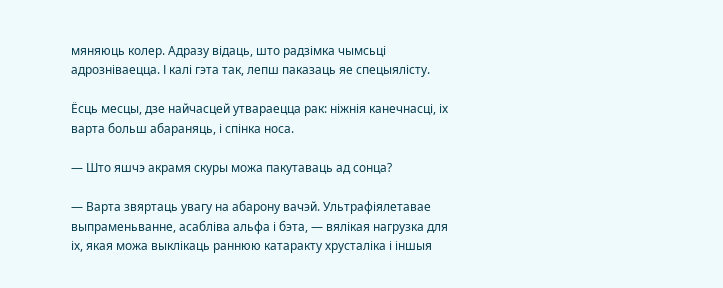мяняюць колер. Адразу відаць, што радзімка чымсьці адрозніваецца. І калі гэта так, лепш паказаць яе спецыялісту.

Ёсць месцы, дзе найчасцей утвараецца рак: ніжнія канечнасці, іх варта больш абараняць, і спінка носа.

— Што яшчэ акрамя скуры можа пакутаваць ад сонца?

— Варта звяртаць увагу на абарону вачэй. Ультрафіялетавае выпраменьванне, асабліва альфа і бэта, — вялікая нагрузка для іх, якая можа выклікаць раннюю катаракту хрусталіка і іншыя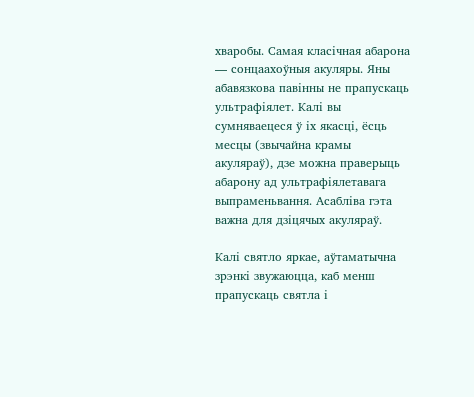хваробы. Самая класічная абарона — сонцаахоўныя акуляры. Яны абавязкова павінны не прапускаць ультрафіялет. Калі вы сумняваецеся ў іх якасці, ёсць месцы (звычайна крамы акуляраў), дзе можна праверыць абарону ад ультрафіялетавага выпраменьвання. Асабліва гэта важна для дзіцячых акуляраў.

Калі святло яркае, аўтаматычна зрэнкі звужаюцца, каб менш прапускаць святла і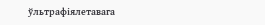ўльтрафіялетавага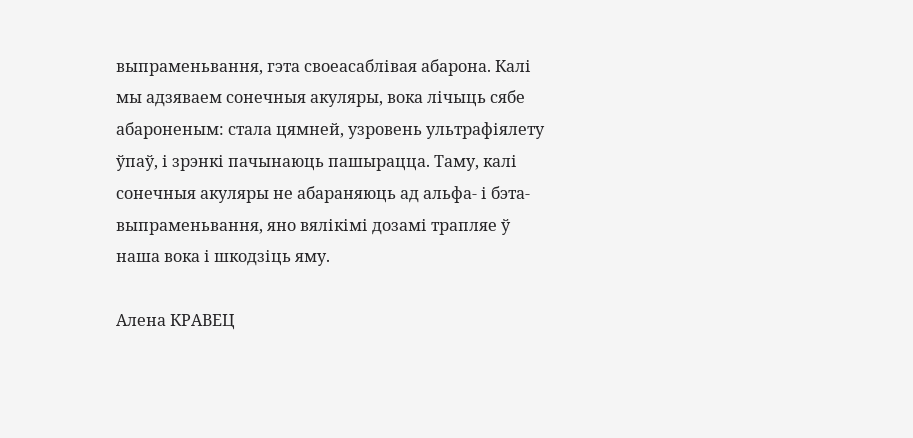выпраменьвання, гэта своеасаблівая абарона. Калі мы адзяваем сонечныя акуляры, вока лічыць сябе абароненым: стала цямней, узровень ультрафіялету ўпаў, і зрэнкі пачынаюць пашырацца. Таму, калі сонечныя акуляры не абараняюць ад альфа- і бэта-выпраменьвання, яно вялікімі дозамі трапляе ў наша вока і шкодзіць яму.

Алена КРАВЕЦ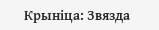Крыніца: Звязда